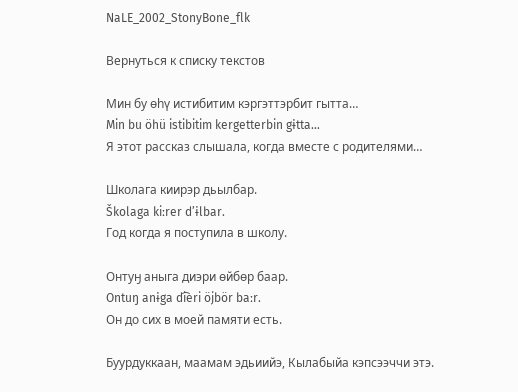NaLE_2002_StonyBone_flk

Вернуться к списку текстов

Мин бу өһү истибитим кэргэттэрбит гытта…
Min bu öhü istibitim kergetterbin gɨtta…
Я этот рассказ слышала, когда вместе с родителями…

Школага киирэр дьылбар.
Školaga kiːrer dʼɨlbar.
Год когда я поступила в школу.

Онтуӈ аныга диэри өйбөр баар.
Ontuŋ anɨga di͡eri öjbör baːr.
Он до сих в моей памяти есть.

Буурдуккаан, маамам эдьиийэ, Кылабыйа кэпсээччи этэ.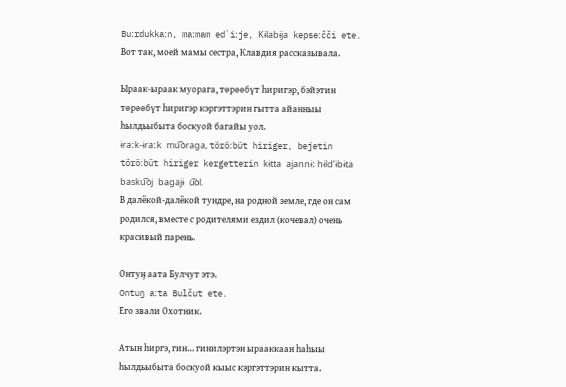Buːrdukkaːn, maːmam edʼiːje, Kɨlabɨja kepseːčči ete.
Вот так, моей мамы сестра, Клавдия рассказывала.

Ыраак-ыраак муорага, төрөөбүт һиригэр, бэйэтин төрөөбүт һиригэр кэргэттэрин гытта айанныы һылдьыбыта боскуой багайы уол.
ɨraːk-ɨraːk mu͡oraga, töröːbüt hiriger, bejetin töröːbüt hiriger kergetterin kɨtta ajannɨː hɨldʼɨbɨta basku͡oj bagajɨ u͡ol.
В далёкой-далёкой тундре, на родной земле, где он сам родился, вместе с родителями ездил (кочевал) очень красивый парень.

Oнтуӈ аата Булчут этэ.
Ontuŋ aːta Bulčut ete.
Eго звали Охотник.

Атын һиргэ, гин… гинилэртэн ырааккаан һаһыы һылдьыбыта боскуой кыыс кэргэттэрин кытта.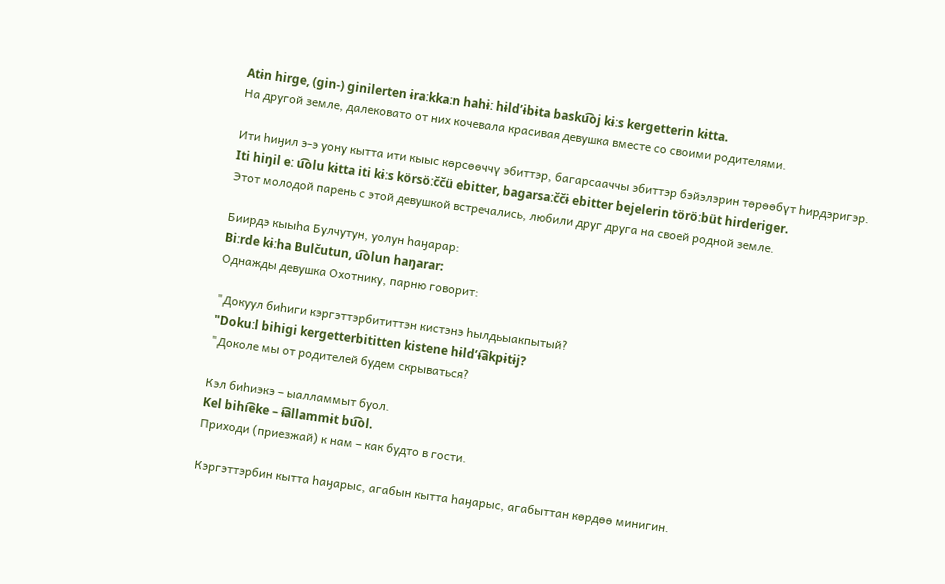Atɨn hirge, (gin-) ginilerten ɨraːkkaːn hahɨː hɨldʼɨbɨta basku͡oj kɨːs kergetterin kɨtta.
На другой земле, далековато от них кочевала красивая девушка вместе со своими родителями.

Ити һиӈил э-э уону кытта ити кыыс көрсөөччү эбиттэр, багарсааччы эбиттэр бэйэлэрин төрөөбүт һирдэригэр.
Iti hiŋil eː u͡olu kɨtta iti kɨːs körsöːččü ebitter, bagarsaːččɨ ebitter bejelerin töröːbüt hirderiger.
Этот молодой парень с этой девушкой встречались, любили друг друга на своей родной земле.

Биирдэ кыыһа Булчутун, уолун һаӈарар:
Biːrde kɨːha Bulčutun, u͡olun haŋarar:
Однажды девушка Охотнику, парню говорит:

"Докуул биһиги кэргэттэрбититтэн кистэнэ һылдьыакпытый?
"Dokuːl bihigi kergetterbititten kistene hɨldʼɨ͡akpɨtɨj?
"Доколе мы от родителей будем скрываться?

Кэл биһиэкэ – ыалламмыт буол.
Kel bihi͡eke – ɨ͡allammɨt bu͡ol.
Приходи (приезжай) к нам – как будто в гости.

Кэргэттэрбин кытта һаӈарыс, агабын кытта һаӈарыс, агабыттан көрдөө минигин.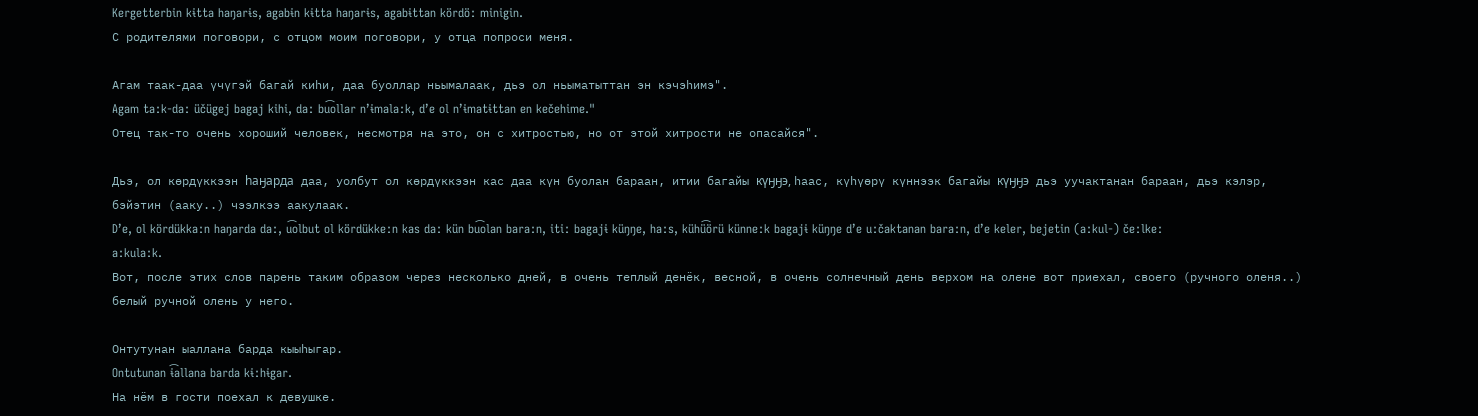Kergetterbin kɨtta haŋarɨs, agabɨn kɨtta haŋarɨs, agabɨttan kördöː minigin.
С родителями поговори, с отцом моим поговори, у отца попроси меня.

Агам таак-даа үчүгэй багай киһи, даа буоллар ньымалаак, дьэ ол ньыматыттан эн кэчэһимэ".
Agam taːk-daː üčügej bagaj kihi, daː bu͡ollar nʼɨmalaːk, dʼe ol nʼɨmatɨttan en kečehime."
Отец так-то очень хороший человек, несмотря на это, он с хитростью, но от этой хитрости не опасайся".

Дьэ, ол көрдүккээн һаӈарда даа, уолбут ол көрдүккээн кас даа күн буолан бараан, итии багайы күӈӈэ, һаас, күһүөрү күннээк багайы күӈӈэ дьэ уучактанан бараан, дьэ кэлэр,
бэйэтин (ааку..) чээлкээ аакулаак.
Dʼe, ol kördükkaːn haŋarda daː, u͡olbut ol kördükkeːn kas daː kün bu͡olan baraːn, itiː bagajɨ küŋŋe, haːs, kühü͡örü künneːk bagajɨ küŋŋe dʼe uːčaktanan baraːn, dʼe keler, bejetin (aːkul-) čeːlkeː
aːkulaːk.
Вот, после этих слов парень таким образом через несколько дней, в очень теплый денёк, весной, в очень солнечный день верхом на олене вот приехал, своего (ручного оленя..)
белый ручной олень у негo.

Oнтутунан ыаллана барда кыыһыгар.
Ontutunan ɨ͡allana barda kɨːhɨgar.
На нём в гости поехал к девушке.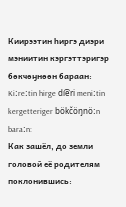Киирээтин һиргэ диэри мэниитин кэргэттэригэр бөкчөӈнөөн бараан:
Kiːreːtin hirge di͡eri meniːtin kergetteriger bökčöŋnöːn baraːn:
Как зашёл, до земли головой её родителям поклонившись: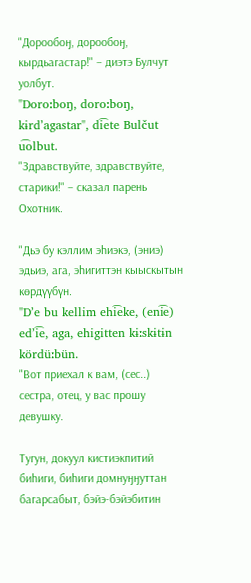"Дорообоӈ, дорообоӈ, кырдьагастар!" – диэтэ Булчут уолбут.
"Doroːboŋ, doroːboŋ, kɨrdʼagastar", di͡ete Bulčut u͡olbut.
"Здравствуйте, здравствуйте, старики!" – сказал парень Охотник.

"Дьэ бу кэллим эһиэкэ, (эниэ) эдьиэ, ага, эһигиттэн кыыскытын көрдүүбүн.
"Dʼe bu kellim ehi͡eke, (eni͡e) edʼi͡e, aga, ehigitten kɨːskɨtɨn kördüːbün.
"Вот приехал к вам, (сес..) сестра, отец, у вас прошу девушку.

Тугун, докуул кистиэкпитий биһиги, биһиги домнуӈӈуттан багарсабыт, бэйэ-бэйэбитин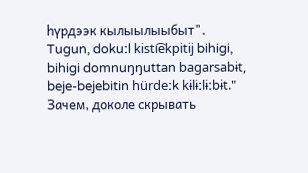һүрдээк кылыылыыбыт".
Tugun, dokuːl kisti͡ekpitij bihigi, bihigi domnuŋŋuttan bagarsabɨt, beje-bejebitin hürdeːk kɨlɨːlɨːbɨt."
Зачем, доколе скрывать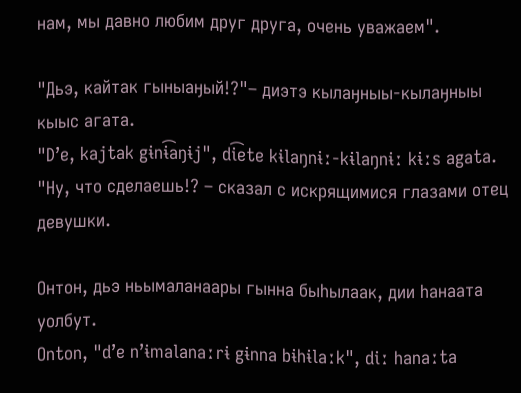нам, мы давно любим друг друга, очень уважаем".

"Дьэ, кайтак гыныаӈый!?"– диэтэ кылаӈныы-кылаӈныы кыыс агата.
"Dʼe, kajtak gɨnɨ͡aŋɨj", di͡ete kɨlaŋnɨː-kɨlaŋnɨː kɨːs agata.
"Ну, что сделаешь!? – сказал с искрящимися глазами отец девушки.

Онтон, дьэ ньымаланаары гынна быһылаак, дии һанаата уолбут.
Onton, "dʼe nʼɨmalanaːrɨ gɨnna bɨhɨlaːk", diː hanaːta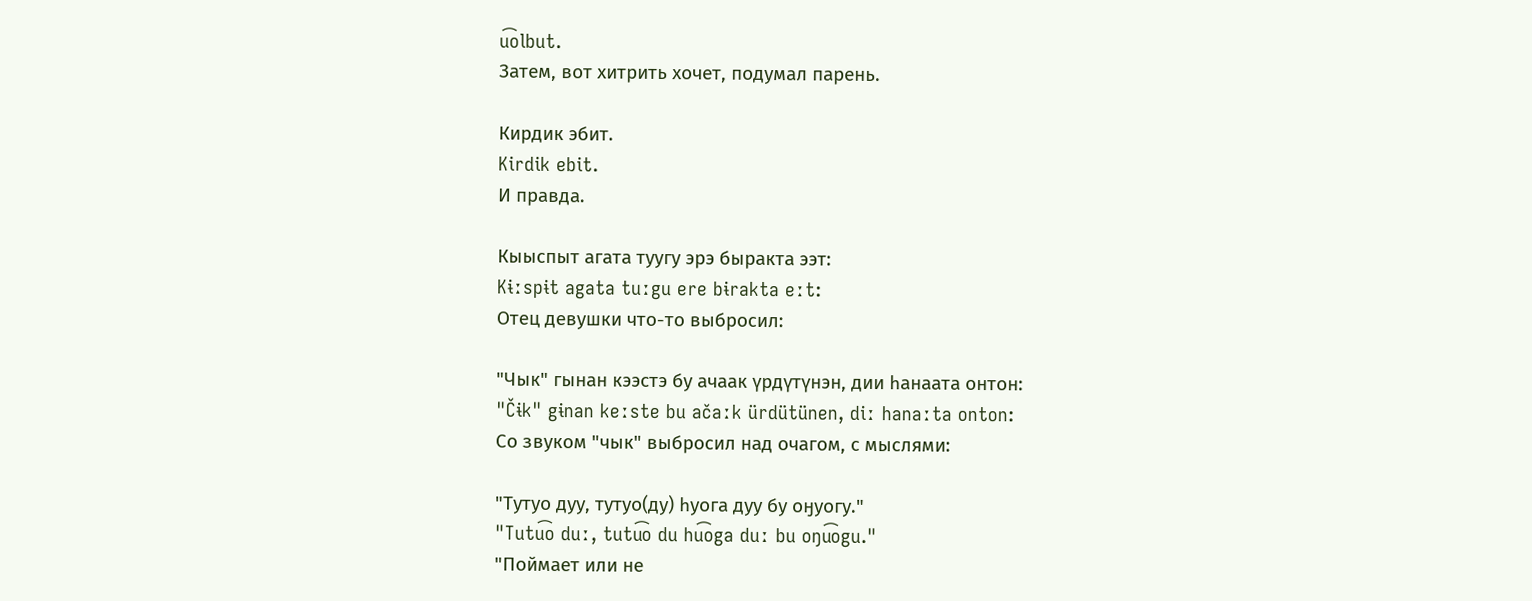u͡olbut.
Затем, вот хитрить хочет, подумал парень.

Кирдик эбит.
Kirdik ebit.
И правда.

Кыыспыт агата туугу эрэ быракта ээт:
Kɨːspɨt agata tuːgu ere bɨrakta eːt:
Отец девушки что-то выбросил:

"Чык" гынан кээстэ бу ачаак үрдүтүнэн, дии һанаата онтон:
"Čɨk" gɨnan keːste bu ačaːk ürdütünen, diː hanaːta onton:
Со звуком "чык" выбросил над очагом, с мыслями:

"Тутуо дуу, тутуо(ду) һуога дуу бу оӈуогу."
"Tutu͡o duː, tutu͡o du hu͡oga duː bu oŋu͡ogu."
"Поймает или не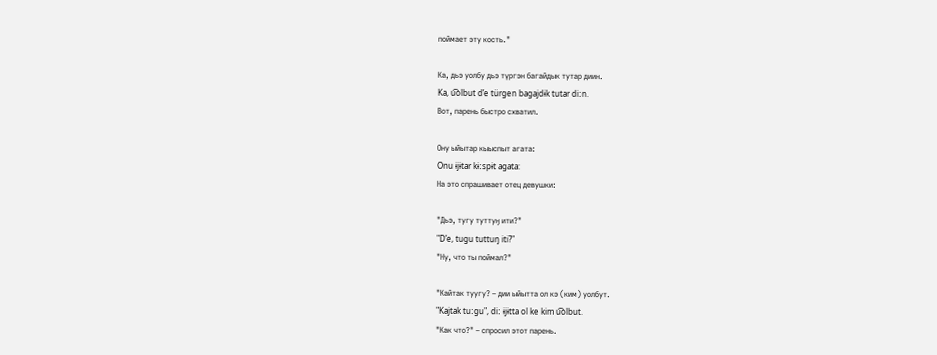поймает эту кость."

Ка, дьэ уолбу дьэ түргэн багайдык тутар диин.
Ka, u͡olbut dʼe türgen bagajdɨk tutar diːn.
Вот, парень быстро схватил.

Ону ыйытар кыыспыт агата:
Onu ɨjɨtar kɨːspɨt agata:
На это спрашивает отец девушки:

"Дьэ, тугу туттуӈ ити?"
"Dʼe, tugu tuttuŋ iti?"
"Ну, что ты поймал?"

"Кайтак туугу? – дии ыйытта ол кэ (ким) уолбут.
"Kajtak tuːgu", diː ɨjɨtta ol ke kim u͡olbut.
"Как что?" – спросил этот парень.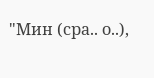"Мин (сра.. о..),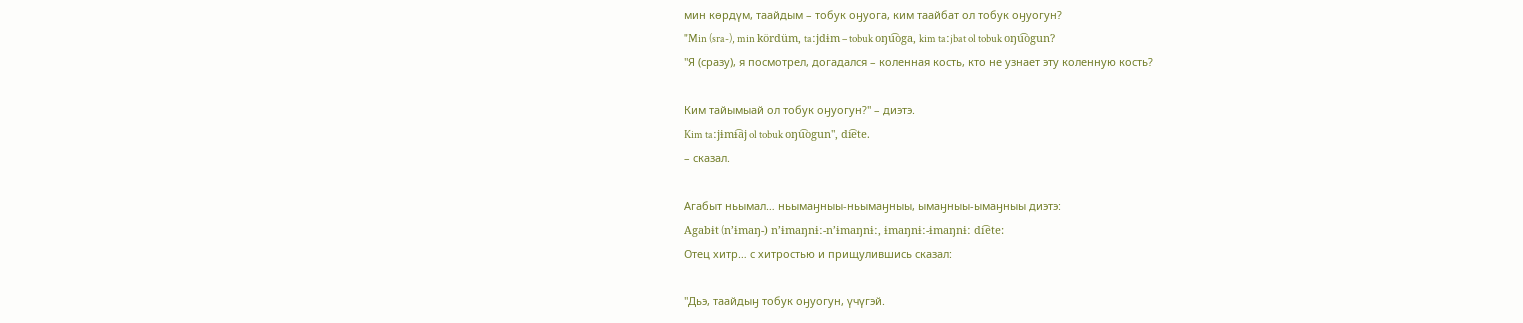мин көрдүм, таайдым – тобук оӈуога, ким таайбат ол тобук оӈуогун?
"Min (sra-), min kördüm, taːjdɨm – tobuk oŋu͡oga, kim taːjbat ol tobuk oŋu͡ogun?
"Я (сразу), я посмотрел, догадался – коленная кость, кто не узнает эту коленную кость?

Ким тайымыай ол тобук оӈуогун?" – диэтэ.
Kim taːjɨmɨ͡aj ol tobuk oŋu͡ogun", di͡ete.
– сказал.

Агабыт ньымал… ньымаӈныы-ньымаӈныы, ымаӈныы-ымаӈныы диэтэ:
Agabɨt (nʼɨmaŋ-) nʼɨmaŋnɨː-nʼɨmaŋnɨː, ɨmaŋnɨː-ɨmaŋnɨː di͡ete:
Отец хитр… с хитростью и прищулившись сказал:

"Дьэ, таайдыӈ тобук оӈуогун, үчүгэй.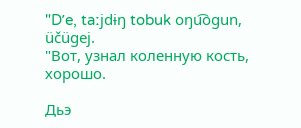"Dʼe, taːjdɨŋ tobuk oŋu͡ogun, üčügej.
"Вот, узнал коленную кость, хорошо.

Дьэ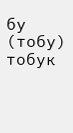бу (тобу) тобук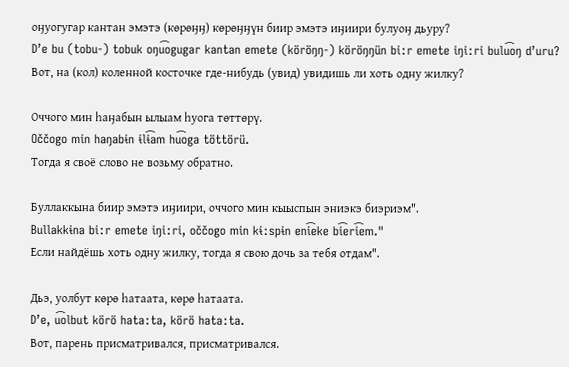оӈуогугар кантан эмэтэ (көрөӈӈ) көрөӈӈүн биир эмэтэ иӈиири булуоӈ дьуру?
Dʼe bu (tobu-) tobuk oŋu͡ogugar kantan emete (köröŋŋ-) köröŋŋün biːr emete iŋiːri bulu͡oŋ dʼuru?
Вот, на (кол) коленной косточке где-нибудь (увид) увидишь ли хоть одну жилку?

Оччого мин һаӈабын ылыам һуога төттөрү.
Oččogo min haŋabɨn ɨlɨ͡am hu͡oga töttörü.
Тогда я своё слово не возьму обратно.

Буллаккына биир эмэтэ иӈиири, оччого мин кыыспын эниэкэ биэриэм".
Bullakkɨna biːr emete iŋiːri, oččogo min kɨːspɨn eni͡eke bi͡eri͡em."
Если найдёшь хоть одну жилку, тогда я свою дочь за тебя отдам".

Дьэ, уолбут көрө һатаата, көрө һатаата.
Dʼe, u͡olbut körö hataːta, körö hataːta.
Вот, парень присматривался, присматривался.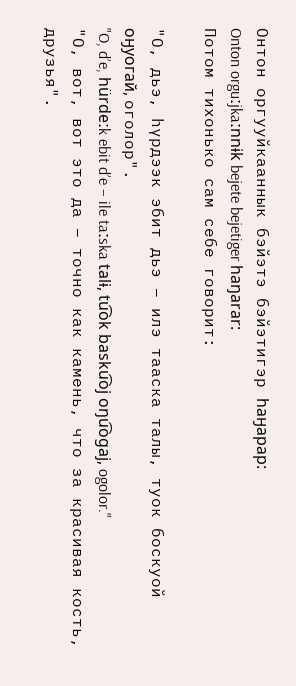Онтон оргууйкааннык бэйэтэ бэйэтигэр һаӈарар:
Onton orguːjkaːnnɨk bejete bejetiger haŋarar:
Потом тихонько сам себе говорит:

"О, дьэ, һүрдээк эбит дьэ – илэ тааска талы, туок боскуой оӈуогай, оголор".
"O, dʼe, hürdeːk ebit dʼe – ile taːska talɨ, tu͡ok basku͡oj oŋu͡ogaj, ogolor."
"О, вот, вот это да – точно как камень, что за красивая кость, друзья".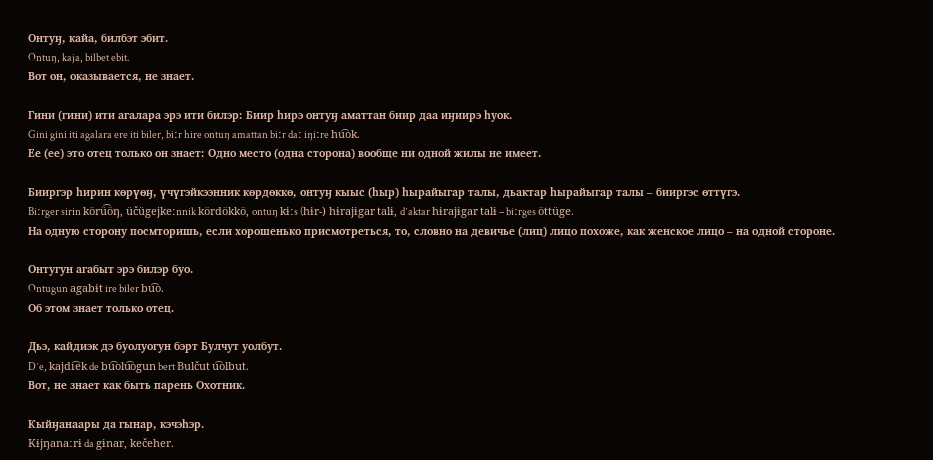Онтуӈ, кайа, билбэт эбит.
Ontuŋ, kaja, bilbet ebit.
Вот он, оказывается, не знает.

Гини (гини) ити агалара эрэ ити билэр: Биир һирэ онтуӈ аматтан биир даа иӈиирэ һуок.
Gini gini iti agalara ere iti biler, biːr hire ontuŋ amattan biːr daː iŋiːre hu͡ok.
Ее (ее) это отец только он знает: Одно место (одна сторона) вообще ни одной жилы не имеет.

Бииргэр һирин көрүөӈ, үчүгэйкээнник көрдөккө, онтуӈ кыыс (һыр) һырайыгар талы, дьактар һырайыгар талы – бииргэс өттүгэ.
Biːrger sirin körü͡öŋ, üčügejkeːnnik kördökkö, ontuŋ kɨːs (hɨr-) hɨrajɨgar talɨ, dʼaktar hɨrajɨgar talɨ – biːrges öttüge.
На одную сторону посмторишь, если хорошенько присмотреться, то, словно на девичье (лиц) лицо похоже, как женское лицо – на одной стороне.

Онтугун агабыт эрэ билэр буо.
Ontugun agabɨt ire biler bu͡o.
Об этом знает только отец.

Дьэ, кайдиэк дэ буолуогун бэрт Булчут уолбут.
Dʼe, kajdi͡ek de bu͡olu͡ogun bert Bulčut u͡olbut.
Вот, не знает как быть парень Охотник.

Кыйӈанаары да гынар, кэчэһэр.
Kɨjŋanaːrɨ da gɨnar, kečeher.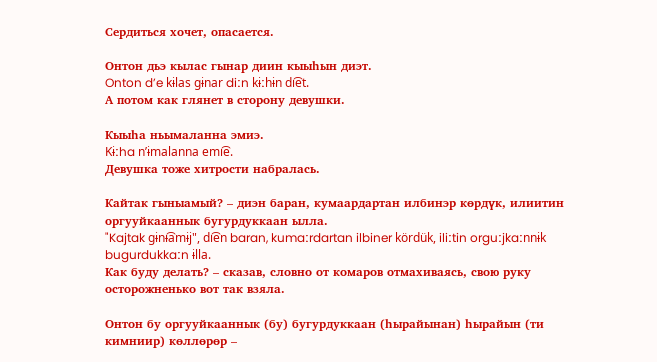Сердиться хочет, опасается.

Онтон дьэ кылас гынар диин кыыһын диэт.
Onton dʼe kɨlas gɨnar diːn kɨːhɨn di͡et.
А потом как глянет в сторону девушки.

Кыыһа ньымаланна эмиэ.
Kɨːha nʼɨmalanna emi͡e.
Девушка тоже хитрости набралась.

Кайтак гыныамый? – диэн баран, кумаардартан илбинэр көрдүк, илиитин оргууйкааннык бугурдуккаан ылла.
"Kajtak gɨnɨ͡amɨj", di͡en baran, kumaːrdartan ilbiner kördük, iliːtin orguːjkaːnnɨk bugurdukkaːn ɨlla.
Как буду делать? – сказав, словно от комаров отмахиваясь, свою руку осторожненько вот так взяла.

Oнтон бу оргууйкааннык (бу) бугурдуккаан (һырайынан) һырайын (ти кимниир) көллөрөр –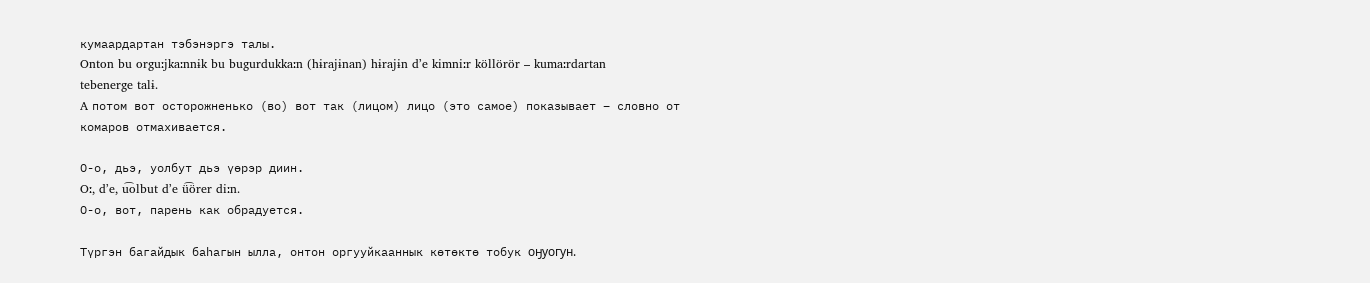кумаардартан тэбэнэргэ талы.
Onton bu orguːjkaːnnɨk bu bugurdukkaːn (hɨrajɨnan) hɨrajɨn dʼe kimniːr köllörör – kumaːrdartan tebenerge talɨ.
A потом вот осторожненько (во) вот так (лицом) лицо (это самое) показывает – словно от комаров отмахивается.

О-о, дьэ, уолбут дьэ үөрэр диин.
Oː, dʼe, u͡olbut dʼe ü͡örer diːn.
О-о, вот, парень как обрадуется.

Түргэн багайдык баһагын ылла, онтон оргууйкааннык көтөктө тобук оӈуогун.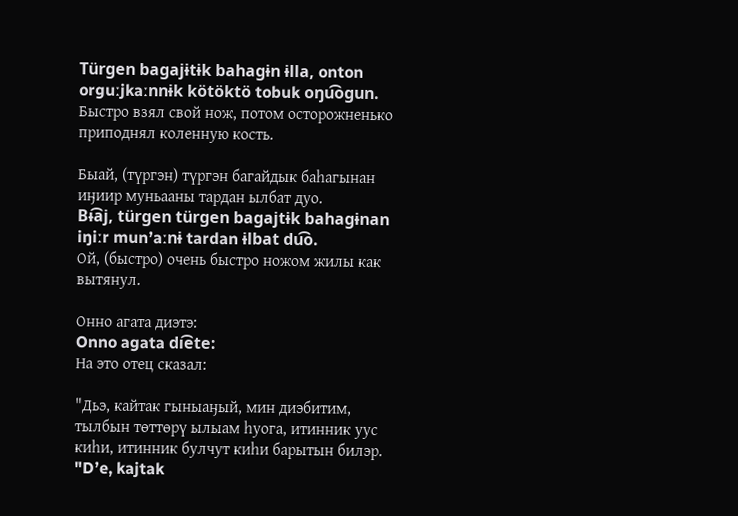Türgen bagajɨtɨk bahagɨn ɨlla, onton orguːjkaːnnɨk kötöktö tobuk oŋu͡ogun.
Быстро взял свой нож, потом осторожненько приподнял коленную кость.

Быай, (түргэн) түргэн багайдык баһагынан иӈиир муньааны тардан ылбат дуо.
Bɨ͡aj, türgen türgen bagajtɨk bahagɨnan iŋiːr munʼaːnɨ tardan ɨlbat du͡o.
Ой, (быстро) очень быстро ножом жилы как вытянул.

Онно агата диэтэ:
Onno agata di͡ete:
На это отец сказал:

"Дьэ, кайтак гыныаӈый, мин диэбитим, тылбын төттөрү ылыам һуога, итинник уус киһи, итинник булчут киһи барытын билэр.
"Dʼe, kajtak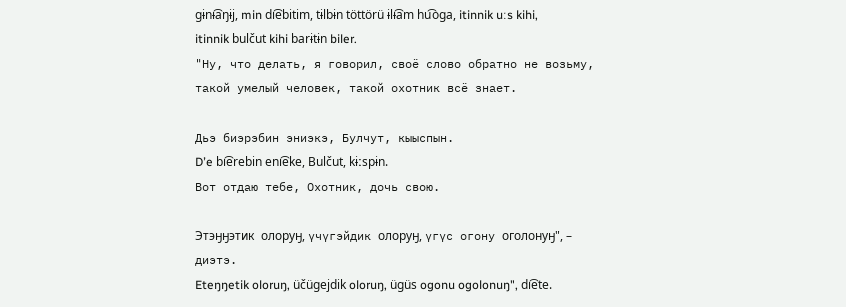gɨnɨ͡aŋɨj, min di͡ebitim, tɨlbɨn töttörü ɨlɨ͡am hu͡oga, itinnik uːs kihi, itinnik bulčut kihi barɨtɨn biler.
"Ну, что делать, я говорил, своё слово обратно не возьму, такой умелый человек, такой охотник всё знает.

Дьэ биэрэбин эниэкэ, Булчут, кыыспын.
Dʼe bi͡erebin eni͡eke, Bulčut, kɨːspɨn.
Вот отдаю тебе, Охотник, дочь свою.

Этэӈӈэтик олоруӈ, үчүгэйдик олоруӈ, үгүс огону оголонуӈ", – диэтэ.
Eteŋŋetik oloruŋ, üčügejdik oloruŋ, ügüs ogonu ogolonuŋ", di͡ete.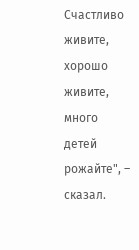Счастливо живите, хорошо живите, много детей рожайте", – сказал.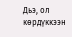Дьэ, ол көрдүккээн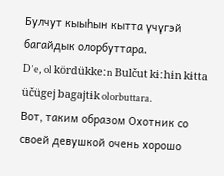Булчут кыыһын кытта үчүгэй багайдык олорбуттара.
Dʼe, ol kördükkeːn Bulčut kɨːhɨn kɨtta üčügej bagajtɨk olorbuttara.
Вот, таким образом Охотник со своей девушкой очень хорошо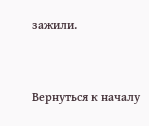зажили.


Вернуться к началу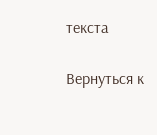текста

Вернуться к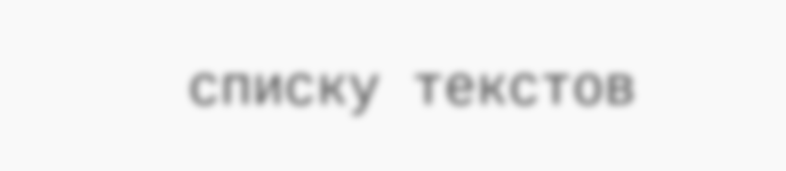списку текстов